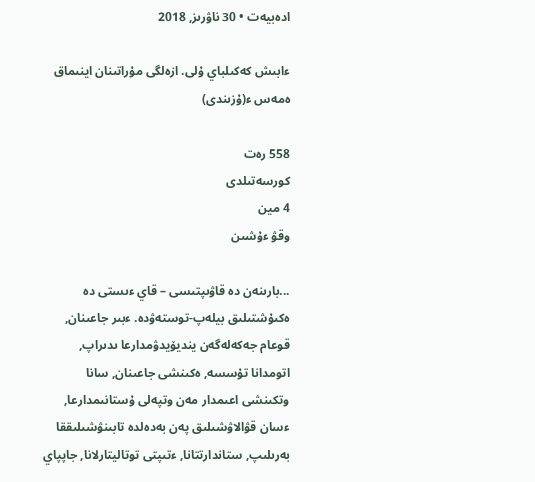ادەبيەت • 30 ناۋرىز, 2018

ءابىش كەكىلباي ۇلى. ازەلگى مۇراتىنان اينىماق ەمەس ء(ۇزىندى)

558 رەت
كورسەتىلدى
4 مين
وقۋ ءۇشىن

...بارىنەن دە قاۋىپتىسى – قاي ءىستى دە ەكىۇشتىلىق بيلەپ-توستەۋدە. ءبىر جاعىنان, قوعام جەكەلەگەن ينديۆيدۋمدارعا ىدىراپ, اتومدانا تۇسسە, ەكىنشى جاعىنان, سانا وتكىنشى اعىمدار مەن وتپەلى ۇستانىمدارعا, ءسان قۋالاۋشىلىق پەن بەدەلدە تابىنۋشىلىققا بەرىلىپ, ستاندارتتانا, ءتىپتى توتاليتارلانا, جاپپاي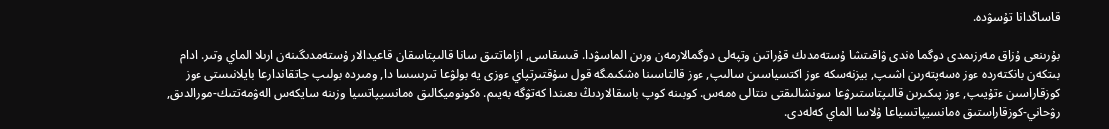قاساڭدانا تۇسۋدە.

بۇرىنعى ۇزاق مەرزىمدى دوگما ەندى ۋاقىتشا ۇستەمدىك قۇراتىن وتپەلى دوگمالارمەن ورىن الماسۋدا. قىسقاسى, ازاماتتىق سانا قالىپتاسقان قاعيدالار ۇستەمدىگىنەن ارىلا الماي وتىر. ادام بىتكەن بانكتەردە ءوز ەسەپتەرىن اشىپ, بيزنەسكە ءوز اكتسياسىن سالىپ, ءوز قالتاسىنا ەشكىمگە قول سۇقتىرتپاي ءوزى يە بولۋعا تىرىسسا دا, ومىردە بولىپ جاتقاندارعا بايلانىستى ءوز كوزقاراسىن ءتۇيىپ, ءوز پىكىرىن قالىپتاستىرۋعا سونشالىقتى ىنتالى ەمەس. كوبىنە كوپ باسقالاردىڭ ىعىندا كەتۋگە بەيىم. ەكونوميكالىق ەمانسيپاتسيا وزىنە سايكەس الەۋمەتتىك-مورالدىق, رۋحاني-كوزقاراستىق ەمانسيپاتسياعا ۇلاسا الماي كەلەدى.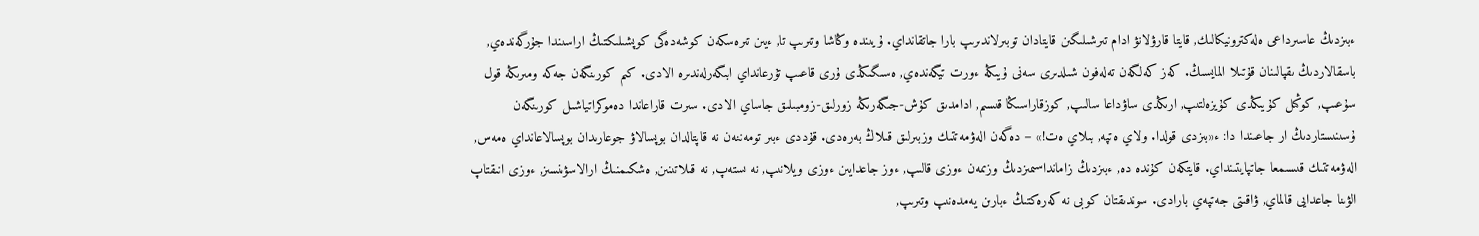ءبىزدىڭ عاسىرداعى ەلەكترونيكالىك, قايتا قارۋلانۋ ادام تىرشىلىگىن قايتادان توبىرلاندىرىپ بارا جاتقانداي. ۇيىندە وڭاشا وتىرىپ تا, ءيىن تىرەسكەن كوشەدەگى كوپشىلىكتىڭ اراسىندا جۇرگەندەي, باسقالاردىڭ ىقپالىنان قۇتىلا المايسىڭ. كەز كەلگەن تەلەفون شىلدىرى سەنى ۇيىڭە ءورت تيگەندەي, ەسىگىڭدى ۇرى قاعىپ تۇرعانداي ابىگەرلەندىرە الادى. كىم كورىنگەن جەكە ومىرىڭە قول سۇعىپ, كوڭىل كۇيىڭدى كۇيزەلتىپ, ارىڭدى ساۋداعا سالىپ, كوزقاراسىڭا قىسىم, ادامدىق كۇش-جىگەرىڭە زورلىق-زومبىلىق جاساي الادى. سىرت قاراعاندا دەموكراتياشىل كورىنگەن ۇسىنىستاردىڭ ار جاعىندا دا: ء«بىزدى قولدا. ولاي ەتپە, بىلاي ەت!» – دەگەن الەۋمەتتىك وزبىرلىق قىلاڭ بەرەدى. قۇددى ءبىر تومەننەن نە قاپتالدان بوپسالاۋ جوعارىدان بوپسالاعانداي ەمەس, الەۋمەتتىك قىسىمعا جاتپايتىنداي. قايتكەن كۇندە دە, ءبىزدىڭ زامانداسىمىزدىڭ وزىمەن ءوزى قالىپ, ءوز جاعدايىن ءوزى ويلانىپ, نە ىستەپ, نە قىلاتىنىن, ەشكىمنىڭ ارالاسۋىنسىز, ءوزى انىقتاپ الۋىنا جاعدايى قالماي, ۋاقىتى جەتپەي بارادى. سوندىقتان كوبى نە كەرەكتىڭ ءبارىن يەمدەنىپ وتىرىپ,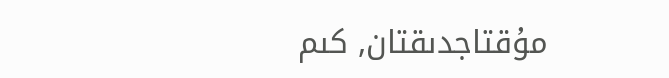مۇقتاجدىقتان, كىم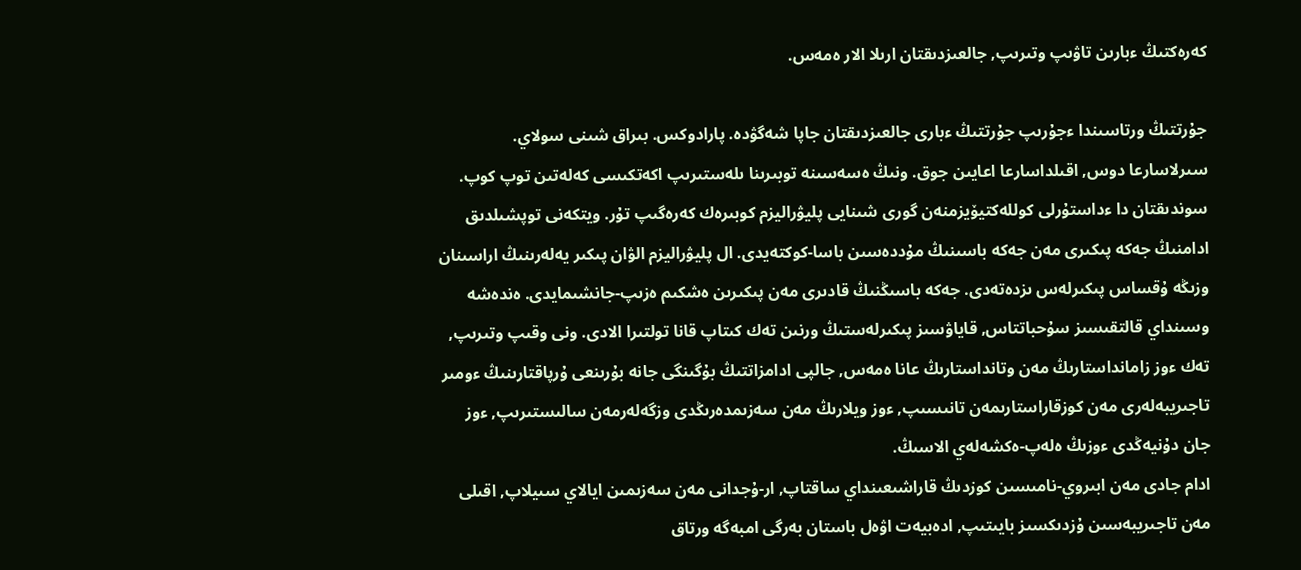كەرەكتىڭ ءبارىن تاۋىپ وتىرىپ, جالعىزدىقتان ارىلا الار ەمەس.

جۇرتتىڭ ورتاسىندا ءجۇرىپ جۇرتتىڭ ءبارى جالعىزدىقتان جاپا شەگۋدە. پارادوكس. بىراق شىنى سولاي. سىرلاسارعا دوس, اقىلداسارعا اعايىن جوق. ونىڭ ەسەسىنە توبىرىنا ىلەستىرىپ اكەتكىسى كەلەتىن توپ كوپ. سوندىقتان دا ءداستۇرلى كوللەكتيۆيزمنەن گورى شىنايى پليۋراليزم كوبىرەك كەرەگىپ تۇر. ويتكەنى توپشىلدىق ادامنىڭ جەكە پىكىرى مەن جەكە باسىنىڭ مۇددەسىن باسا-كوكتەيدى. ال پليۋراليزم الۋان پىكىر يەلەرىنىڭ اراسىنان وزىڭە ۇقساس پىكىرلەس ىزدەتەدى. جەكە باسىڭنىڭ قادىرى مەن پىكىرىن ەشكىم ەزىپ-جانشىمايدى. ەندەشە وسىنداي قالتقىسىز سۇحباتتاس, قاياۋسىز پىكىرلەستىڭ ورنىن تەك كىتاپ قانا تولتىرا الادى. ونى وقىپ وتىرىپ, تەك ءوز زامانداستارىڭ مەن وتانداستارىڭ عانا ەمەس, جالپى ادامزاتتىڭ بۇگىنگى جانە بۇرىنعى ۇرپاقتارىنىڭ ءومىر تاجىريبەلەرى مەن كوزقاراستارىمەن تانىسىپ, ءوز ويلارىڭ مەن سەزىمدەرىڭدى وزگەلەرمەن سالىستىرىپ, ءوز جان دۇنيەڭدى ءوزىڭ ەلەپ-ەكشەلەي الاسىڭ.
ادام جادى مەن ابىروي-نامىسىن كوزدىڭ قاراشىعىنداي ساقتاپ, ار-ۇجدانى مەن سەزىمىن ايالاي سىيلاپ, اقىلى مەن تاجىريبەسىن ۇزدىكسىز بايىتىپ, ادەبيەت اۋەل باستان بەرگى امبەگە ورتاق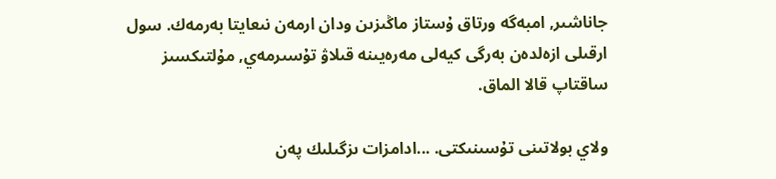جاناشىر, امبەگە ورتاق ۇستاز ماڭىزىن ودان ارمەن نىعايتا بەرمەك. سول ارقىلى ازەلدەن بەرگى كيەلى مەرەيىنە قىلاۋ تۇسىرمەي, مۇلتىكسىز ساقتاپ قالا الماق.

ولاي بولاتىنى تۇسىنىكتى. ...ادامزات ىزگىلىك پەن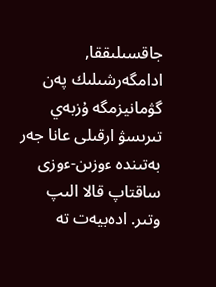جاقسىلىققا, ادامگەرشىلىك پەن گۋمانيزمگە ۇزبەي تىرىسۋ ارقىلى عانا جەر بەتىندە ءوزىن-ءوزى ساقتاپ قالا الىپ وتىر. ادەبيەت تە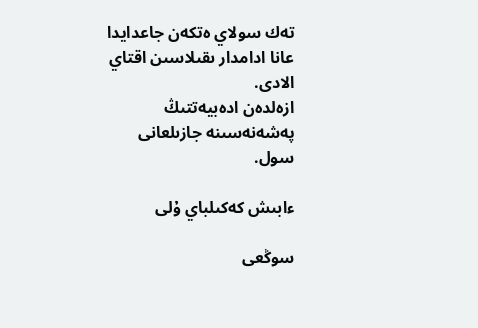تەك سولاي ەتكەن جاعدايدا عانا ادامدار ىقىلاسىن اقتاي الادى.
ازەلدەن ادەبيەتتىڭ پەشەنەسىنە جازىلعانى سول.

ءابىش كەكىلباي ۇلى

سوڭعى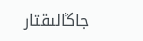جاڭالىقتار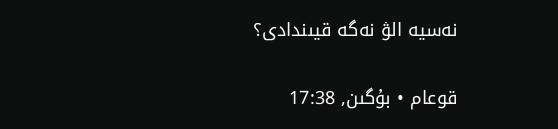نەسيە الۋ نەگە قيىندادى؟

قوعام • بۇگىن, 17:38